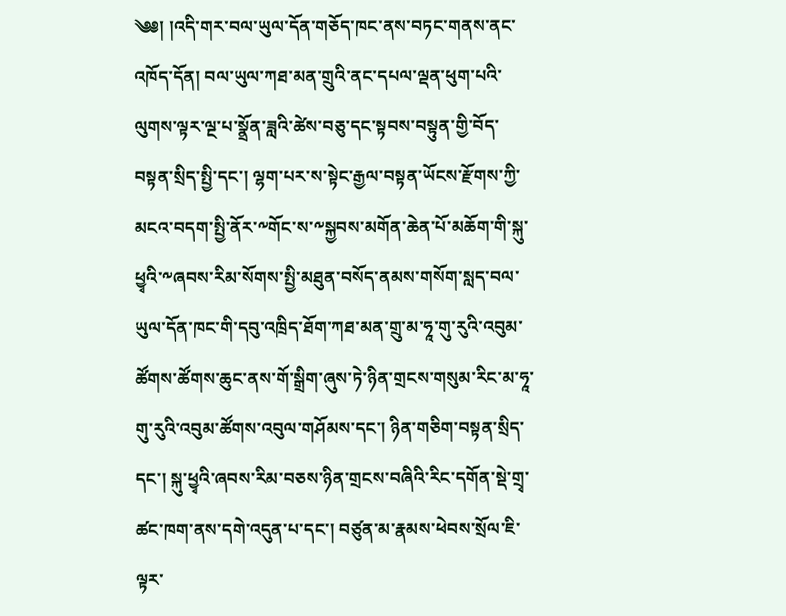༄༅། །འདི་གར་བལ་ཡུལ་དོན་གཅོད་ཁང་ནས་བཏང་གནས་ནང་འཁོད་དོན། བལ་ཡུལ་ཀཐ་མན་གྲུའི་ནང་དཔལ་ལྡན་ཕུག་པའི་ལུགས་ལྟར་ལྔ་པ་སྣྲོན་ཟླའི་ཚེས་བཅུ་དང་སྟབས་བསྟུན་གྱི་བོད་བསྟན་སྲིད་སྤྱི་དང་། ལྷག་པར་ས་སྟེང་རྒྱལ་བསྟན་ཡོངས་རྫོགས་ཀྱི་མངའ་བདག་སྤྱི་ནོར་༸གོང་ས་༸སྐྱབས་མགོན་ཆེན་པོ་མཆོག་གི་སྐུ་ཕྱྭའི་༸ཞབས་རིམ་སོགས་སྤྱི་མཐུན་བསོད་ནམས་གསོག་སླད་བལ་ཡུལ་དོན་ཁང་གི་དབུ་འཁྲིད་ཐོག་ཀཐ་མན་གྲུ་མ་ཧཱ་གུ་རུའི་འབུམ་ཚོགས་ཚོགས་ཆུང་ནས་གོ་སྒྲིག་ཞུས་ཏེ་ཉིན་གྲངས་གསུམ་རིང་མ་ཧཱ་གུ་རུའི་འབུམ་ཚོགས་འབུལ་གཤོམས་དང་། ཉིན་གཅིག་བསྟན་སྲིད་དང་། སྐུ་ཕྱྭའི་ཞབས་རིམ་བཅས་ཉིན་གྲངས་བཞིའི་རིང་དགོན་སྡེ་གྲྭ་ཚང་ཁག་ནས་དགེ་འདུན་པ་དང་། བཙུན་མ་རྣམས་ཕེབས་སྲོལ་ཇི་ལྟར་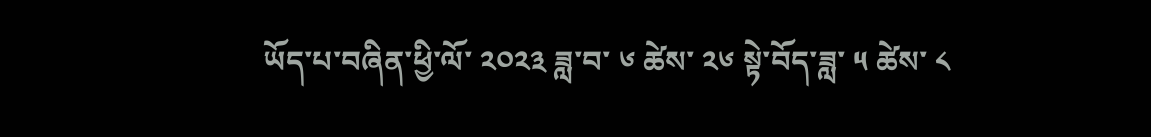ཡོད་པ་བཞིན་ཕྱི་ལོ་ ༢༠༢༣ ཟླ་བ་ ༦ ཚེས་ ༢༦ སྟེ་བོད་ཟླ་ ༥ ཚེས་ ༨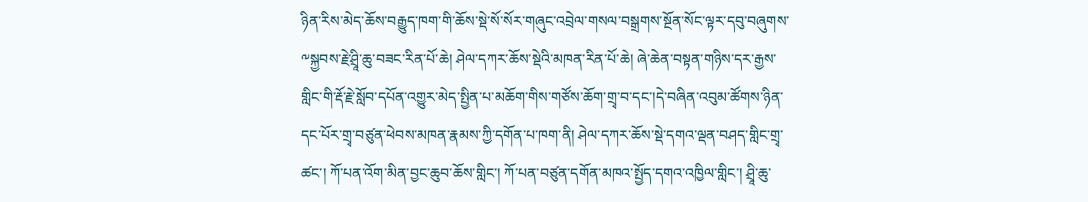ཉིན་རིས་མེད་ཆོས་བརྒྱུད་ཁག་གི་ཆོས་སྡེ་སོ་སོར་གཞུང་འབྲེལ་གསལ་བསྒྲགས་སྔོན་སོང་ལྟར་དབུ་བཞུགས་༸སྐྱབས་རྗེ་ཤྲཱི་ཆུ་བཟང་རིན་པོ་ཆེ། ཤེལ་དཀར་ཆོས་སྡེའི་མཁན་རིན་པོ་ཆེ། ཞེ་ཆེན་བསྟན་གཉིས་དར་རྒྱས་གླིང་གི་རྡོ་རྗེ་སློབ་དཔོན་འགྱུར་མེད་སྤྱིན་པ་མཆོག་གིས་གཙོས་ཆོག་གྲྭ་བ་དང་།དེ་བཞིན་འབུམ་ཚོགས་ཉིན་དང་པོར་གྲྭ་བཙུན་ཕེབས་མཁན་རྣམས་ཀྱི་དགོན་པ་ཁག་ནི། ཤེལ་དཀར་ཆོས་སྡེ་དགའ་ལྡན་བཤད་གླིང་གྲྭ་ཚང་། ཀོ་པན་འོག་མིན་བྱང་ཆུབ་ཆོས་གླིང་། ཀོ་པན་བཙུན་དགོན་མཁའ་སྤྱོད་དགའ་འཁྱིལ་གླིང་། ཤྲཱི་ཆུ་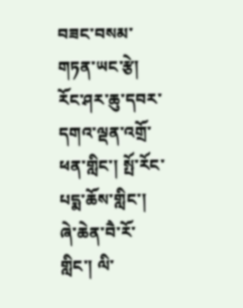བཟང་བསམ་གཏན་ཡང་རྩེ། རོང་ཤར་ཆུ་དབར་དགའ་ལྡན་འགྲོ་ཕན་གླིང་། སྤོ་རོང་པདྨ་ཆོས་གླིང་། ཞེ་ཆེན་བཻ་རོ་གླིང་། ལི་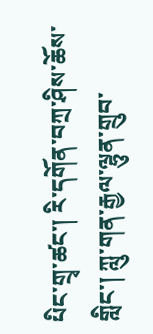པིང་གྲྭ་ཚང་། རི་དགོན་བཀྲ་ཤིས་ཆོས་གླིང་། ཀླུ་གན་རྒྱལ་ལྷུན་གྲུབ་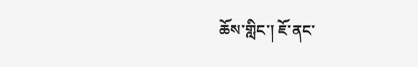ཆོས་གླིང་། ཇོ་ནང་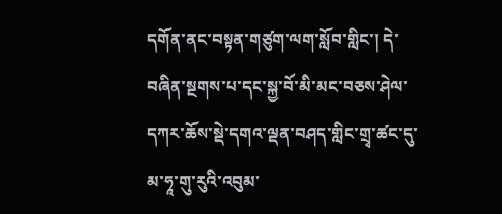དགོན་ནང་བསྟན་གཙུག་ལག་སློབ་གླིང་། དེ་བཞིན་སྔགས་པ་དང་སྐྱ་བོ་མི་མང་བཅས་ཤེལ་དཀར་ཆོས་སྡེ་དགའ་ལྡན་བཤད་གླིང་གྲྭ་ཚང་དུ་མ་ཧཱ་གུ་རུའི་འབུམ་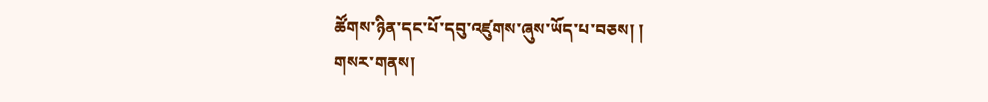ཚོགས་ཉིན་དང་པོ་དབུ་འཛུགས་ཞུས་ཡོད་པ་བཅས། །
གསར་གནས།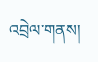འབྲེལ་གནས།